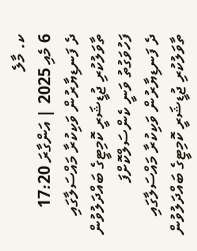ކ. މާލެ
6 މެއި 2025 | އަންގާރަ 17:20
ދެ ފަނޑިޔާރުން ވަކިކުރާ މައްސަލާގައި ތާވަލުކުރި ޖުޑީޝަރީ ކޮމިޓީގެ ބައްދަލުވުން ފަހުވަގުތު ވަނީ ކެންސަލްކޮށްފަ
ދެ ފަނޑިޔާރުން ވަކިކުރާ މައްސަލާގައި ތާވަލުކުރި ޖުޑީޝަރީ ކޮމިޓީގެ ބައްދަލުވުން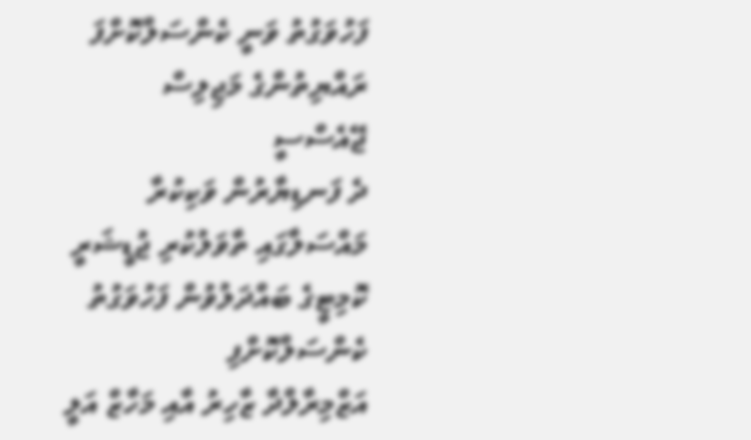ފަހުވަގުތު ވަނީ ކެންސަލްކޮށްފަ
ރައްޔިތުންގެ މަޖިލިސް
ޖޭއެސްސީ
ދެ ފަނޑިޔާރުން ވަކިކުރާ މައްސަލާގައި ތާވަލުކުރި ޖުޑީޝަރީ ކޮމިޓީގެ ބައްދަލުވުން ފަހުވަގުތު ކެންސަލްކޮށްފި
އަޒްމިރާލްދާ ޒާހިރު އާއި މަހާޒް އަލީ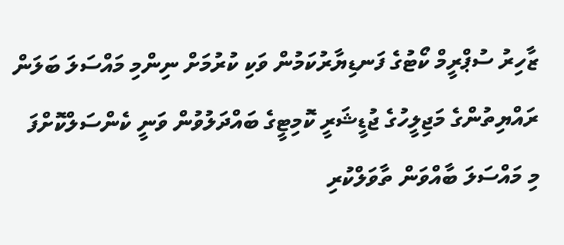ޒާހިރު ސުޕްރީމް ކޯޓުގެ ފަނޑިޔާރުކަމުން ވަކި ކުރުމަށް ނިންމި މައްސަލަ ބަލަން ރައްޔިތުންގެ މަޖިލީހުގެ ޖުޑީޝަރީ ކޮމިޓީގެ ބައްދަލުވުން ވަނީ ކެންސަލްކޮށްފަ
މި މައްސަލަ ބާއްވަން ތާވަލްކުރި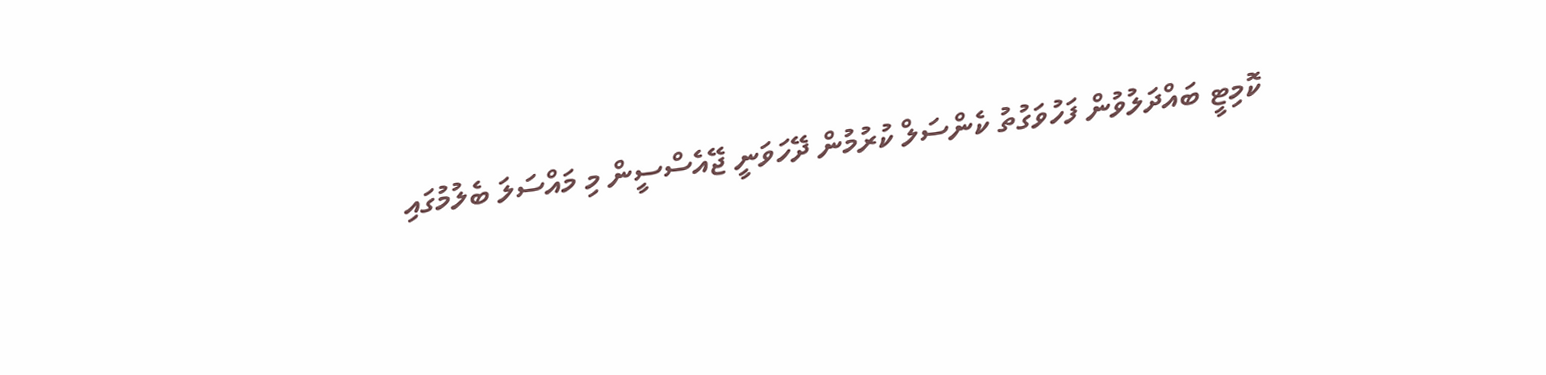ކޮމިޓީ ބައްދަލުވުން ފަހުވަގުތު ކެންސަލް ކުރުމުން ދޭހަވަނީ ޖޭއެސްސީން މި މައްސަލަ ބެލުމުގައި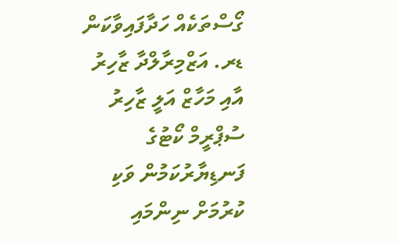ގޯސްތަކެއް ހަދާފައިވާކަން
ޑރ. އަޒްމިރާލްދާ ޒާހިރު އާއި މަހާޒް އަލީ ޒާހިރު ސުޕްރީމް ކޯޓުގެ ފަނޑިޔާރުކަމުން ވަކި ކުރުމަށް ނިންމައި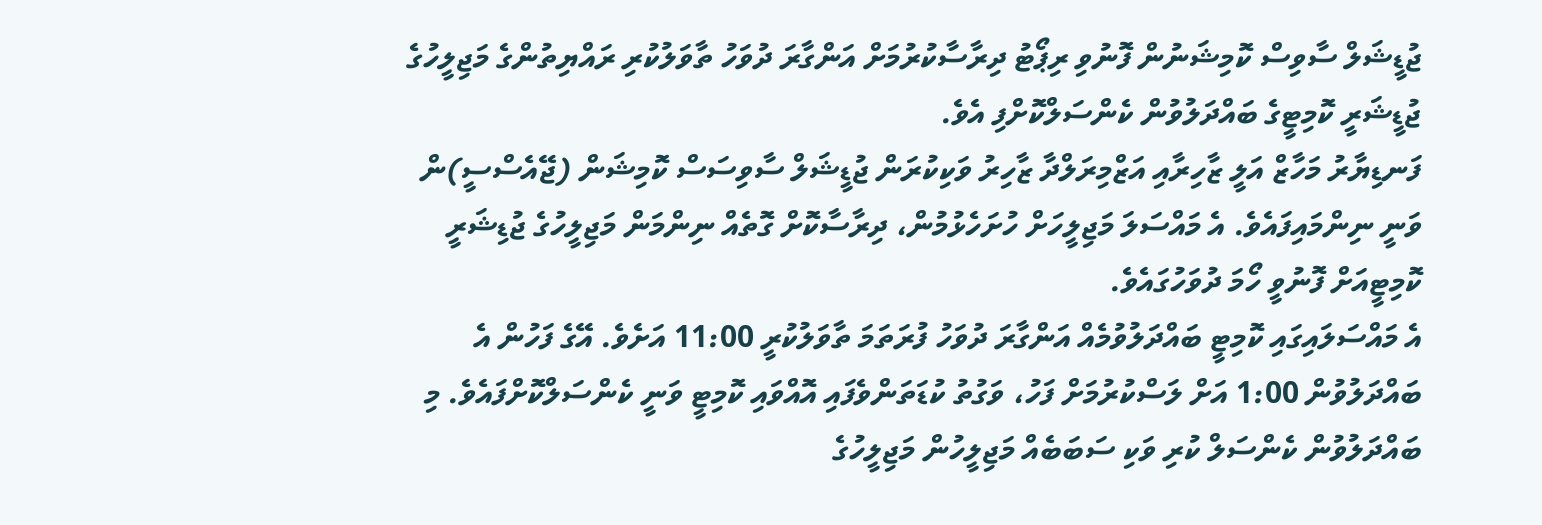ޖުޑީޝަލް ސާވިސް ކޮމިޝަނުން ފޮނުވި ރިޕޯޓު ދިރާސާކުރުމަށް އަންގާރަ ދުވަހު ތާވަލުކުރި ރައްޔިތުންގެ މަޖިލީހުގެ ޖުޑީޝަރީ ކޮމިޓީގެ ބައްދަލުވުން ކެންސަލްކޮށްފި އެވެ.
ފަނޑިޔާރު މަހާޒް އަލީ ޒާހިރާއި އަޒްމިރަލްދާ ޒާހިރު ވަކިކުރަން ޖުޑީޝަލް ސާވިސަސް ކޮމިޝަން (ޖޭއެސްސީ)ން ވަނީ ނިންމައިފައެވެ. އެ މައްސަލަ މަޖިލީހަށް ހުށަހެޅުމުން، ދިރާސާކޮށް ގޮތެއް ނިންމަން މަޖިލީހުގެ ޖުޑިޝަރީ ކޮމިޓީއަށް ފޮނުވީ ހޯމަ ދުވަހުގައެވެ.
އެ މައްސަލައިގައި ކޮމިޓީ ބައްދަލުވުމެއް އަންގާރަ ދުވަހު ފުރަތަމަ ތާވަލުކުރީ 11:00 އަށެވެ. އޭގެ ފަހުން އެ ބައްދަލުވުން 1:00 އަށް ލަސްކުރުމަށް ފަހު، ވަގުތު ކުޑަތަންވެފައި އޮއްވައި ކޮމިޓީ ވަނީ ކެންސަލްކޮށްފައެވެ. މި ބައްދަލުވުން ކެންސަލް ކުރި ވަކި ސަބަބެއް މަޖިލީހުން މަޖިލީހުގެ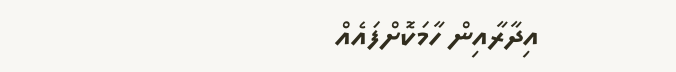އިދާރާއިން ހާމަކޮށްފައެއް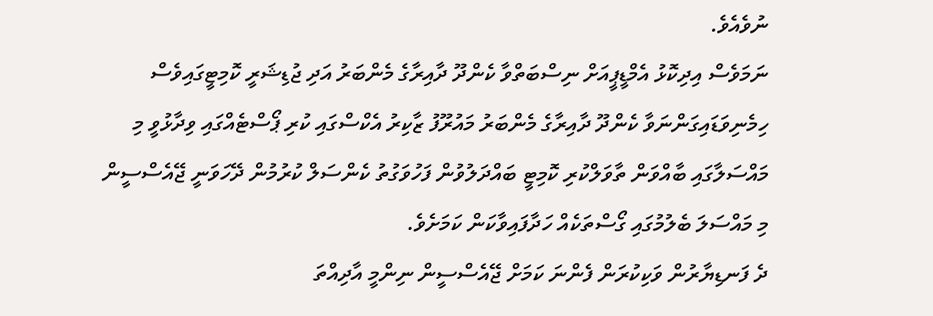ނުވެއެވެ.
ނަމަވެސް އިދިކޮޅު އެމްޑީޕީއަށް ނިސްބަތްވާ ކެންދޫ ދާއިރާގެ މެންބަރު އަދި ޖުޑިޝަރީ ކޮމިޓީގައިވެސް ހިމެނިވަޑައިގަންނަވާ ކެންދޫ ދާއިރާގެ މެންބަރު މައުރޫފު ޒާކިރު އެކްސްގައި ކުރި ޕޯސްޓެއްގައި ވިދާޅުވީ މި މައްސަލާގައި ބާއްވަން ތާވަލްކުރި ކޮމިޓީ ބައްދަލުވުން ފަހުވަގުތު ކެންސަލް ކުރުމުން ދޭހަވަނީ ޖޭއެސްސީން މި މައްސަލަ ބެލުމުގައި ގޯސްތަކެއް ހަދާފައިވާކަން ކަމަށެވެ.
ދެ ފަނޑިޔާރުން ވަކިކުރަން ފެންނަ ކަމަށް ޖޭއެސްސީން ނިންމީ އާދިއްތަ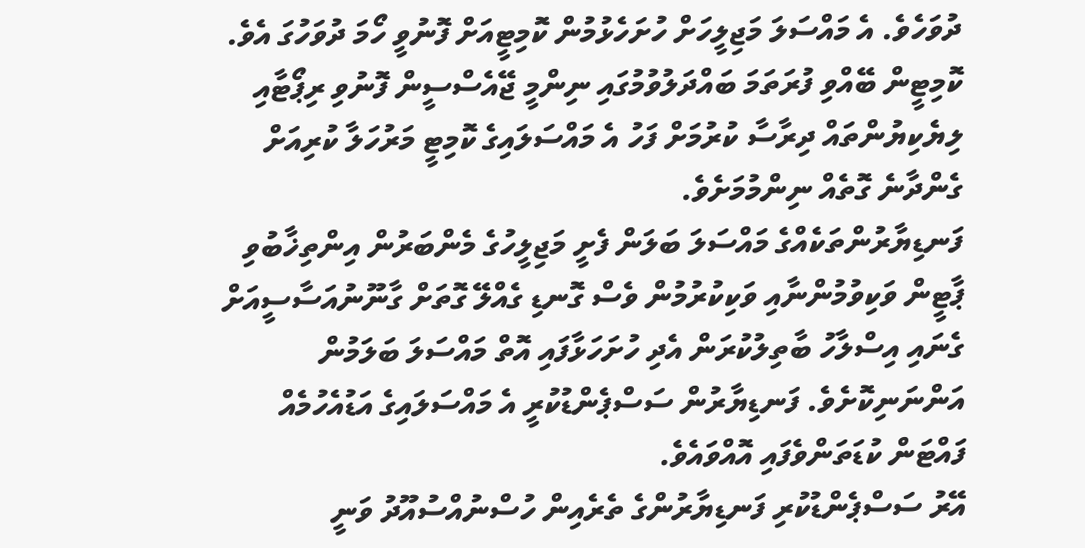ދުވަހެވެ. އެ މައްސަލަ މަޖިލީހަށް ހުށަހެޅުމުން ކޮމިޓީއަށް ފޮނުވީ ހޯމަ ދުވަހުގަ އެވެ.
ކޮމިޓީން ބޭއްވި ފުރަތަމަ ބައްދަލުވުމުގައި ނިންމީ ޖޭއެސްސީން ފޮނުވި ރިޕޯޓާއި ލިޔެކިޔުންތައް ދިރާސާ ކުރުމަށް ފަހު އެ މައްސަލައިގެ ކޮމިޓީ މަރުހަލާ ކުރިއަށް ގެންދާނެ ގޮތެއް ނިންމުމަށެވެ.
ފަނޑިޔާރުންތަކެއްގެ މައްސަލަ ބަލަން ފެށީ މަޖިލީހުގެ މެންބަރުން އިންތިޚާބުވި ޕާޓީން ވަކިވުމުންނާއި ވަކިކުރުމުން ވެސް ގޮނޑި ގެއްލޭ ގޮތަށް ގާނޫނުއަސާސީއަށް ގެނައި އިސްލާހު ބާތިލުކުރަން އެދި ހުށަހަޅާފައި އޮތް މައްސަލަ ބަލަމުން އަންނަނިކޮށެވެ. ފަނޑިޔާރުން ސަސްޕެންޑުކުރީ އެ މައްސަލައިގެ އަޑުއެހުމެއް ފައްޓަން ކުޑަތަންވެފައި އޮއްވައެވެ.
އޭރު ސަސްޕެންޑުކުރި ފަނޑިޔާރުންގެ ތެރެއިން ހުސްނުއްސުއޫދު ވަނީ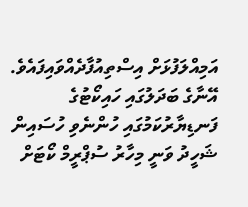އަމިއްލަފުޅަށް އިސްތިއުފާދެއްވައިފައެވެ. އޭނާގެ ބަދަލުގައި ހައިކޯޓުގެ ފަނޑިޔާރުކަމުގައި ހުންނެވި ހުސައިން ޝަހީދު ވަނީ މިހާރު ސުޕްރީމް ކޯޓަށް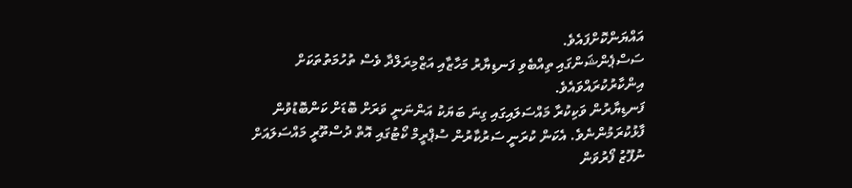އައްޔަންކޮށްފައެވެ.
ސަސްޕެންޝަންގައި ތިއްބެވި ފަނޑިޔާރު މަހާޒާއި އަޒްމިރަލްދާ ވެސް ތުހުމަތުތަކަށް އިންކާރުކުރައްވައެވެ.
ފަނޑިޔާރުން ވަކިކުރާ މައްސަލައިގައި ގިނަ ބަޔަކު އަންނަނީ ވަރަށް ބޮޑަށް ކަންބޮޑުވުން ފާޅުކުރަމުންނެވެ. އެކަން ކުރަނީ ސަރުކާރުން ސުޕްރީމް ކޯޓުގައި އޮތް ދުސްތޫރީ މައްސަލައަށް ނުފޫޒު ފޯރުވަން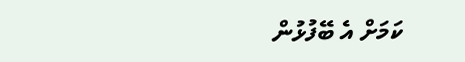ކަމަށް އެ ބޭފުޅުން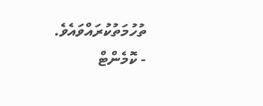ތުހުމަތުކުރައްވައެވެ.
- ކޮމެންޓް